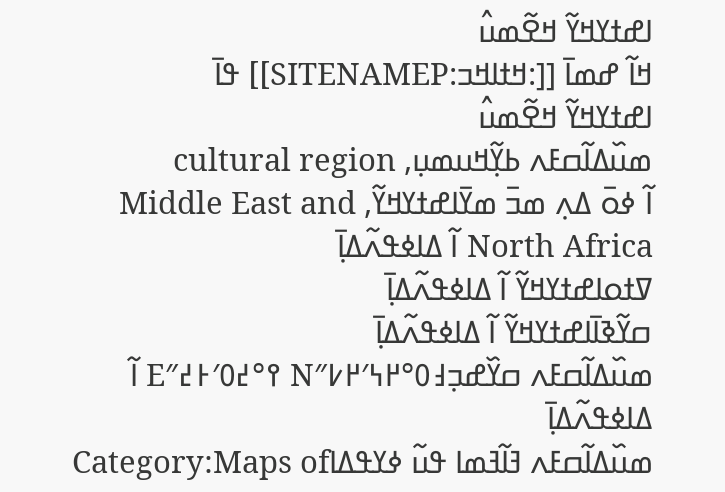ߊߝߙߌߞߌ߬ ߞߐ߬ߘߎ߮
ߞߊ߬ ߝߘߊ߫ [[:ߞߙߊߞߏ:SITENAMEP]] ߟߊ߫
ߊߝߙߌߞߌ߬ ߞߐ߬ߘߎ߮
ߘߎ߰ߡߊ߬ߛߓߍ ߕߌ߲߬ߞߎߘߎ߲, cultural region
ߊ߬ ߦߋ߫ ߡߍ߲ ߘߏ߫ ߘߌ߫ߊߝߙߌߞߌ߬, Middle East and North Africa ߊ߬ ߡߊߦߟߍ߬ߡߊ߲߫
ߜߙߋߊߝߙߌߞߌ߬ ߊ߬ ߡߊߦߟߍ߬ߡߊ߲߫
ߛߌ߬ߢߊ߫ߊߝߙߌߞߌ߬ ߊ߬ ߡߊߦߟߍ߬ߡߊ߲߫
ߘߎ߰ߡߊ߬ߛߓߍ ߛߌ߰ߝߏ߲߃߀°߂߆′߂߇″N ߉°߄߀′߅߄″E ߊ߬ ߡߊߦߟߍ߬ߡߊ߲߫
ߘߎ߰ߡߊ߬ߛߓߍ ߔߊ߬ߔߘߊ ߟߎ߬ ߦߌߟߡߊCategory:Maps of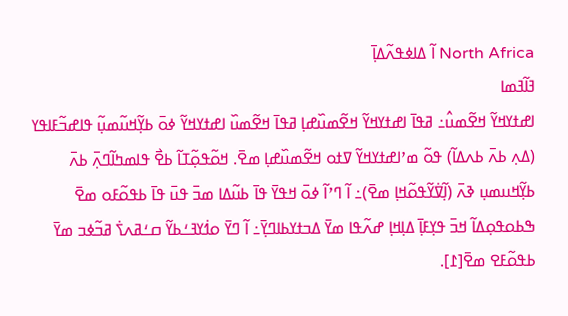North Africa ߊ߬ ߡߊߦߟߍ߬ߡߊ߲߫
ߔߊ߬ߔߘߊ
ߊߝߙߌߞߌ߬ ߞߐ߬ߘߎ߮߸ ߥߟߊ߫ ߊߝߙߌߞߌ߬ ߞߐ߬ߘߎ߰ߝߊ߲ ߥߟߊ߫ ߞߐ߬ߘߎ߰ ߊߝߙߌߞߌ߬ ߦߋ߫ ߕߌ߲߬ߞߎ߬ߘߎ߲߬ ߟߊߝߏ߬ߓߊߟߌ (ߡߍ߲ ߕߍ߫ ߕߍߡߊ߬) ߟߋ߬ ߘߴߊߝߙߌߞߌ߬ ߜߙߋ ߞߐ߬ߘߎ߰ߝߊ߲ ߘߐ߫. ߞߋ߬ߟߋ߲߬ߠߊ߬ ߕߐ߯ ߟߊߘߤߊ߬ߣߍ߲߫ ߕߍ߫ ߕߌ߲߬ߞߎߘߎ߲ ߢߍ߫ (ߊ߲߬ߜ߭ߌ߬ߟߋ߬ߞߊ߲ ߘߐ߫)߸ ߊ߬ ߣߴߊ߬ ߦߋ߫ ߞߟߌ߫ ߟߊ߫ ߕߎ߬ߡߊ ߘߏ߫ ߟߎ߫ ߟߊ߫ ߕߟߋ߬ߓߋ ߘߐ߫ ߒߕߋߟߋ߲ߡߊ߬ ߞߏ߫ ߟߌ߲ߓߊ߲߫ ߡߊ߲ߞߊ߲ ߝߍ߬ߟߊ ߘߌ߫ ߡߏߙߌߕߊߣߌ߲߫߸ ߊ߬ ߣߌ߫ ߋߗ߭ߌߔߑߕߌ߬ ߛߑߥߍߖ߭ ߥߏ߬ߦߏ ߘߌ߫ ߕߟߋ߬ߓߐ ߘߐ߫[߁].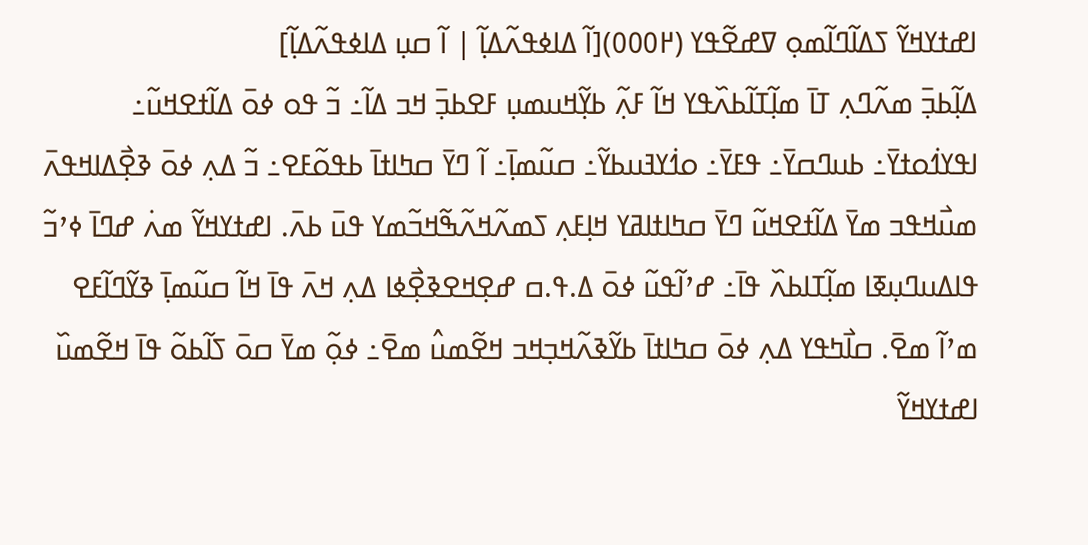ߊߝߙߌߞߌ߬ ߖߡߊ߬ߣߊ߬ߘߋ߲ ߜߝߐ߬ߟߌ (߂߀߀߀)[ߊ߬ ߡߊߦߟߍ߬ߡߊ߲߬ | ߊ߬ ߛߎ߲ ߡߊߦߟߍ߬ߡߊ߲߬]
ߡߊ߲߬ߕߏ߲߫ ߘߍ߬ߣߍ߲ ߠߊ߫ ߘߊ߲߬ߠߊ߬ߕߍ߰ߟߌ ߞߊ߬ ߓߍ߲߬ ߕߌ߲߬ߞߎߘߎ߲ ߓߐߕߏ߲߫ ߞߏ ߡߊ߬߸ ߏ߬ ߟߋ ߦߋ߫ ߡߊ߬ߙߐߞߎ߬߸ ߊߟߌߗ߭ߋߙߌ߫߸ ߕߎߣߛߌ߫߸ ߟߓߌ߫߸ ߋߗ߭ߌߔߎߕߌ߬߸ ߛߎ߬ߘߊ߲߫߸ ߊ߬ ߣߌ߫ ߛߤߊߙߊ߫ ߕߟߋ߬ߓߐ߸ ߏ߬ ߡߍ߲ ߦߋ߫ ߢߐ߲߯ߡߊߞߟߍ߫ ߘߎ߯ߞߟߏ ߘߌ߫ ߡߊ߬ߙߐߞߎ߬ ߣߌ߫ ߛߤߊߙߊߥߌ ߞߊ߲ߓߍ߲ ߖߘߍ߬ߞߍ߬ߒ߬ߞߏ߬ߘߌ ߟߎ߫ ߕߍ߫. ߊߝߙߌߞߌ߬ ߘߍ߭ ߝߣߊ߫ ߦߴߏ߬ ߟߊߡߎߣߎ߲ߧߊ ߘߊ߲߬ߠߊߕߍ߰ ߟߊ߫߸ ߝߴߊ߬ߟߎ߬ ߦߋ߫ ߡ.ߟ.ߛ ߝߐ߲ߞߐߢߐ߲߯ߦߊ ߡߍ߲ ߞߍ߫ ߟߊ߫ ߞߊ߬ ߛߎ߬ߘߊ߲߫ ߢߌ߬ߣߊ߬ߓߐ ߘߴߊ߬ ߘߐ߫. ߛߊ߯ߤߟߌ ߡߍ߲ ߦߋ߫ ߛߤߊߙߊ߫ ߕߌ߬ߢߍ߬ߞߏ߲ߞߏ ߞߐ߬ߘߎ߮ ߘߐ߫߸ ߦߋ߲߬ ߘߌ߫ ߛߋ߫ ߖߊ߬ߕߋ߬ ߟߊ߫ ߞߐ߬ߘߎ߰ ߊߝߙߌߞߌ߬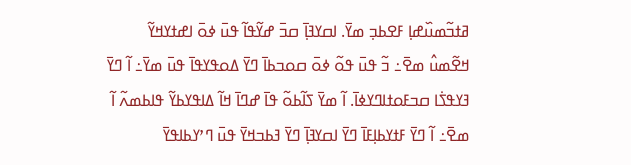ߥߙߏ߬ߘߎ߰ߝߊ߲ ߓߐߕߏ߲ ߘߌ߫. ߊߛߌߔߊ߲߫ ߛߏ߫ ߝߌ߬ߟߊ߬ ߟߎ߫ ߦߋ߫ ߊߝߙߌߞߌ߬ ߞߐ߬ߘߎ߮ ߘߐ߫߸ ߏ߬ ߟߎ߫ ߟߋ߬ ߦߋ߫ ߛߋߏߕߊ߫ ߣߌ߫ ߡߋߟߌߟߊ߫ ߟߎ߫ ߘߌ߫߸ ߊ߬ ߣߌ߫ ߔߌߟߖ߭ߊ ߛߏߓߋߙߊߣߌߦߊ߫. ߊ߬ ߘߌ߫ ߖߊ߬ߕߋ߬ ߟߊ߫ ߝߣߊ߫ ߞߊ߬ ߡߊߟߌߕߌ߬ ߟߊߕߘߍ߬ ߊ߬ ߘߐ߫߸ ߊ߬ ߣߌ߫ ߓߙߌߕߊ߲ߓߊ߫ ߣߌ߫ ߊߛߌߔߊ߲߫ ߣߌ߫ ߔߕߏߞߌ߫ ߟߎ߫ ߣߴߌߕߊߟߌ߫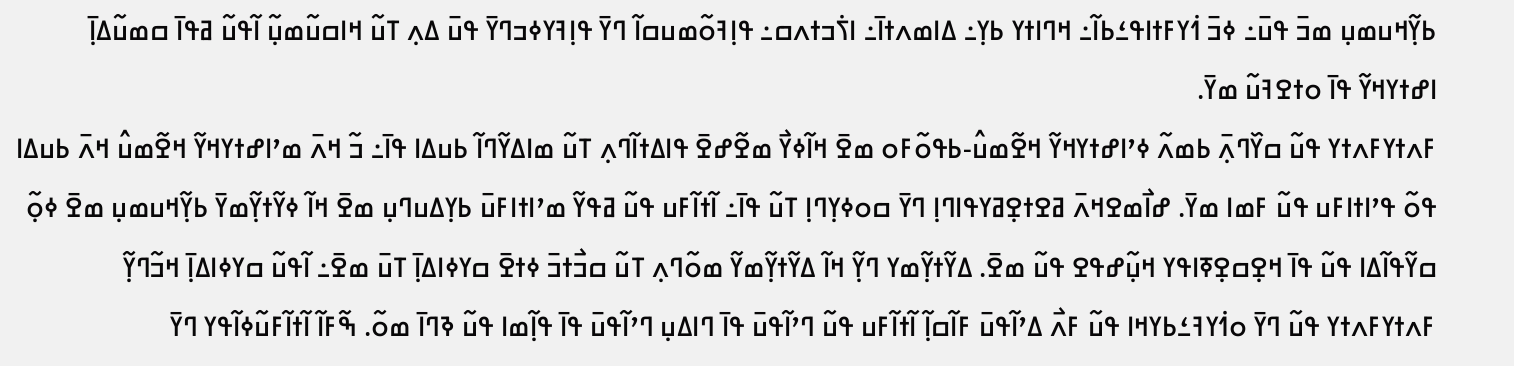ߕߌ߲߬ߞߎߘߎ߲ ߘߏ߫ ߟߎ߫߸ ߦߏ߫ ߗ߭ߌߓߙߊߟߑߕߊ߬߸ ߞߣߊߙߌ ߕߌ߲߸ ߡߊߘߍߙߊ߫߸ ߊߖ߭ߏߙߍߛ߸ ߟߊ߲ߔߋ߬ߘߎߛߊ߬ ߣߌ߫ ߟߊ߲ߔߌߦߏߣߌ߫ ߟߎ߫ ߡߍ߲ ߠߎ߬ ߞߊߛߎ߬ߘߎ߲߬ ߊ߬ߟߎ߬ ߥߟߊ߫ ߛߘߎ߬ߡߊ߲߫ ߊߝߙߌߞߌ߬ ߟߊ߫ ߋߙߐߔߎ߬ ߘߌ߫.
ߓߍߙߌߓߍߙߌ ߟߎ߬ ߛߌ߰ߣߍ߲߫ ߕߘߍ߬ ߦߴߊߝߙߌߞߌ߬ ߞߐ߬ߘߎ߮-ߕߟߋ߬ߓߋ ߘߐ߫ ߞߊ߬ߦߌ߯ ߘߐ߬ߝߐ߫ ߟߊߡߙߊ߬ߣߍ߲ ߠߎ߬ ߘߊߡߌ߬ߣߊ߬ ߕߎߡߊ ߟߊ߫߸ ߏ߬ ߞߍ߫ ߘߴߊߝߙߌߞߌ߬ ߞߐ߬ߘߎ߮ ߞߍ߫ ߕߎߡߊ ߟߋ߬ ߟߴߊߙߊߓߎ ߟߎ߬ ߓߘߊ ߘߌ߫. ߝߊ߯ߘߐߞߍ߫ ߥߐߙߐ߲ߥߌߟߊߣߊ߲ ߣߌ߫ ߛߋߦߌ߲ߣߊ߲ ߠߎ߬ ߟߊ߫߸ ߊ߬ߙߊ߬ߓߎ ߟߎ߬ ߥߟߌ߬ ߘߴߊߙߊߓߎ߫ ߕߌ߲ߡߎߣߎ߲ ߘߐ߫ ߞߊ߬ ߦߌ߬ߙߌ߲߬ߘߌ߫ ߕߌ߲߬ߞߎߘߎ߲ ߘߐ߫ ߦߋ߲߬ ߛߌ߬ߟߊ߬ߡߊ ߟߎ߬ ߟߊ߫ ߞߐ߲ߛߐ߲ߧߊߟߌ ߞߎ߲߬ߝߟߐ ߟߎ߬ ߘߐ߫. ߡߌ߬ߙߌ߲߬ߘߌ ߣߌ߲߬ ߞߊ߬ ߡߌ߬ߙߌ߲߬ߘߌ߬ ߘߋ߬ߣߍ߲ ߠߎ߬ ߛߏ߯ߙߏ߫ ߦߙߐ߫ ߛߌߦߊߡߊ߲߫ ߠߎ߫ ߘߐ߫߸ ߊ߬ߟߎ߬ ߛߌߦߊߡߊ߲߫ ߞߏ߬ߣߌ߲߬ ߓߍߙߌߓߍߙߌ ߟߎ߬ ߣߌ߫ ߋߗ߭ߌߔߑߕߌߞߊ ߟߎ߬ ߓߍ߯ ߡߴߊ߬ߟߎ߫ ߓߊ߬ߛߊ߲߬ ߊ߬ߙߊ߬ߓߎ ߟߎ߬ ߣߴߊ߬ߟߎ߫ ߟߊ߫ ߣߊߡߎ߲ ߣߴߊ߬ߟߎ߫ ߟߊ߫ ߟߊ߲߬ߘߊ ߟߎ߬ ߢߣߊ߫ ߘߋ߬. ߒ߬ߓߊ߬ ߊ߬ߙߊ߬ߓߎ߬ߦߊ߬ߟߌ ߣߌ߫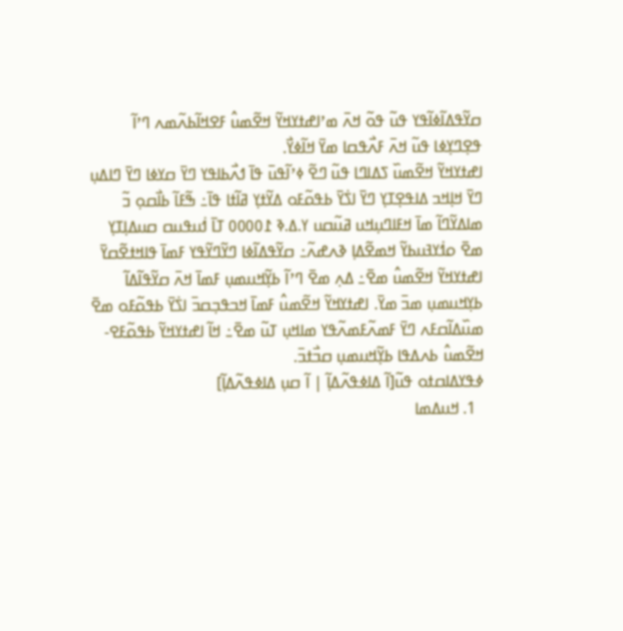ߛߌ߬ߟߡߊ߬ߦߊ߬ߟߌ ߟߎ߬ ߟߋ߬ ߞߍ߫ ߘߴߊߝߙߌߞߌ߬ ߞߐ߬ߘߎ߮ ߓߐߞߊ߬ߕߍ߬ߘߍ ߣߴߊ߬ ߟߐ߲ߣߌ߲ߦߊ ߟߎ߬ ߞߍ߫ ߓߍ߯ߟߛߊ ߘߌ߫ ߞߊ߬ߦߌ߯.
ߊߝߙߌߞߌ߬ ߞߐ߬ߘߎ߰ ߖߡߊߣߊ ߟߎ߬ ߣߐ߬ ߦߴߊ߬ߟߎ߫ ߟߊ߫ ߗߍ߯ߕߊߟߌ ߣߌ߫ ߛߌߦߊ ߣߌ߫ ߣߊߡߎ߲ ߣߌ߫ ߞߊ߲ߞߏ ߡߊߟߐ߲ߠߌ߲ ߣߌ߫ ߊߖ߭ߌ߫ ߕߟߋ߬ߓߋ ߡߌ߬ߙߌ߲ ߥߊ߬ߙߊ ߟߊ߫߸ ߒ߬ߓߊ߬ ߕߊ߯ߛߋ߲ ߏ߬ ߘߊߡߌ߬ߣߊ߬ ߘߊ߫ ߞߓߊߣߎ߲ߞߎ ߥߎ߬ߛߎ ߌ.ߡ.ߢ ߁߀߀߀߀ ߠߊ߫ ߗ߭ߎߟߎߛ ߛߎߡߊ߲ߠߌ߲ ߘߐ߫ ߋߗ߭ߌߔߎߕߌ߬ ߞߘߐ߬ߡߊ߲ ߢߍߝߍ߬߸ ߛߌ߬ߟߡߊ߬ߦߊ ߣߌ߬ߣߌ߬ߟߌ ߓߘߊ߫ ߟߊߞߙߐ߬ߛߌ߫ ߊߝߙߌߞߌ߬ ߞߐ߬ߘߎ߮ ߘߐ߫߸ ߡߍ߲ ߘߐ߫ ߣߴߊ߬ ߕߌ߲߬ߞߎߘߎ߲ ߓߘߊ߫ ߞߍ߫ ߛߌ߬ߟߊ߬ߡߊ߬ ߕߌ߲ߞߎߘߎ߲ ߘߏ߫ ߘߌ߫. ߊߝߙߌߞߌ߬ ߞߐ߬ߘߎ߮ ߓߘߊ߫ ߞߏߟߏ߲ߛߏ߫ ߊߖ߭ߌ߫ ߕߟߋ߬ߓߋ ߘߐ߫ ߘߎ߰ߡߊ߬ߛߓߍ ߣߌ߫ ߓߘߍ߬ߓߘߍ߬ߟߌ ߘߊߞߎ߲ ߠߎ߬ ߘߐ߫߸ ߞߊ߬ ߊߝߙߌߞߌ߬ ߕߟߋ߬ߓߐ-ߞߐ߬ߘߎ߮ ߕߍߡߟߊ ߕߌ߲߬ߞߎߘߎ߲ ߛߏ߯ߙߏ߫.
ߦߟߌߡߊߛߙߋ ߟߎ߬[ߊ߬ ߡߊߦߟߍ߬ߡߊ߲߬ | ߊ߬ ߛߎ߲ ߡߊߦߟߍ߬ߡߊ߲߬]
  1. ߞߎߡߘߊ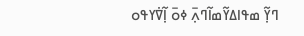ߣߌ߲߬ ߘߟߊߡߌ߬ߘߊ߬ߣߍ߲߫ ߦߋ߫ ߊ߲߬ߜ߭ߌߟߋ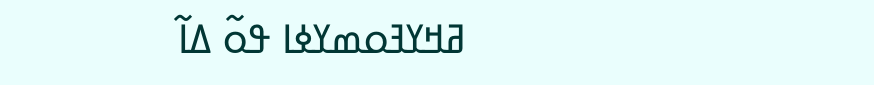ߥߞߌߔߋߘߌߦߊ ߟߋ߬ ߡߊ߬